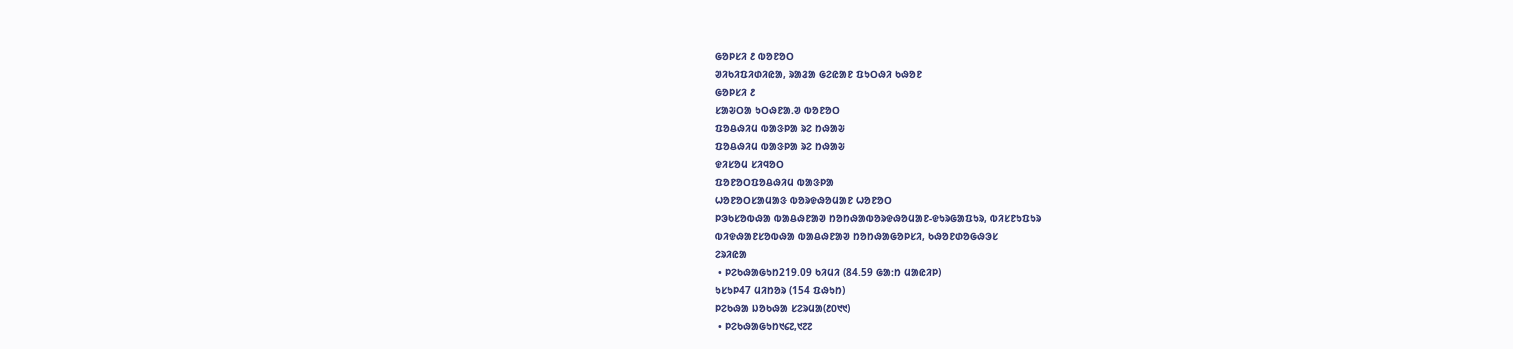ᱜᱚᱞᱥᱤ ᱒ ᱵᱚᱱᱚᱛ
ᱣᱤᱠᱤᱯᱤᱰᱤᱭᱟ, ᱨᱟᱲᱟ ᱜᱮᱭᱟᱱ ᱯᱩᱛᱷᱤ ᱠᱷᱚᱱ
ᱜᱚᱞᱥᱤ ᱒
ᱥᱟᱶᱛᱟ ᱩᱛᱷᱱᱟᱹᱣ ᱵᱚᱱᱚᱛ
ᱯᱚᱪᱷᱤᱢ ᱵᱟᱝᱞᱟ ᱨᱮ ᱴᱷᱟᱶ
ᱯᱚᱪᱷᱤᱢ ᱵᱟᱝᱞᱟ ᱨᱮ ᱴᱷᱟᱶ
ᱫᱤᱥᱚᱢ ᱥᱤᱧᱚᱛ
ᱯᱚᱱᱚᱛᱯᱚᱪᱷᱤᱢ ᱵᱟᱝᱞᱟ
ᱦᱚᱱᱚᱛᱥᱟᱢᱟᱝ ᱵᱚᱨᱫᱷᱚᱢᱟᱱ ᱦᱚᱱᱚᱛ
ᱞᱳᱠᱥᱚᱵᱷᱟ ᱵᱟᱪᱷᱱᱟᱣ ᱴᱚᱴᱷᱟᱵᱚᱨᱫᱷᱚᱢᱟᱱ-ᱫᱩᱨᱜᱟᱯᱩᱨ, ᱵᱤᱥᱱᱩᱯᱩᱨ
ᱵᱤᱫᱷᱟᱱᱥᱚᱵᱷᱟ ᱵᱟᱪᱷᱱᱟᱣ ᱴᱚᱴᱷᱟᱜᱚᱞᱥᱤ, ᱠᱷᱚᱱᱰᱚᱜᱷᱳᱥ
ᱮᱨᱤᱭᱟ
 • ᱞᱮᱠᱷᱟᱜᱩᱴ219.09 ᱠᱤᱢᱤ (84.59 ᱜᱟᱺᱴ ᱢᱟᱭᱤᱞ)
ᱩᱥᱩᱞ47 ᱢᱤᱴᱚᱨ (154 ᱯᱷᱩᱴ)
ᱞᱮᱠᱷᱟ ᱡᱚᱠᱷᱟ ᱥᱮᱨᱢᱟ(᱒᱐᱑᱑)
 • ᱞᱮᱠᱷᱟᱜᱩᱴ᱑᱔᱗,᱑᱗᱗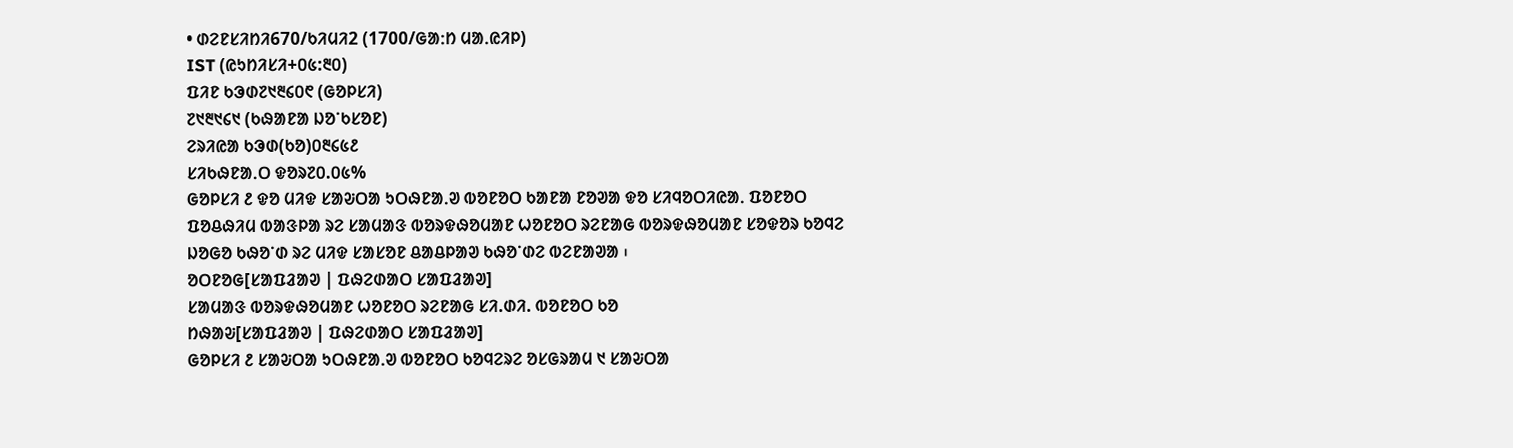• ᱰᱮᱱᱥᱤᱴᱤ670/ᱠᱤᱢᱤ2 (1700/ᱜᱟᱺᱴ ᱢᱟᱹᱭᱤᱞ)
IST (ᱭᱩᱴᱤᱥᱤ+᱐᱕:᱓᱐)
ᱯᱤᱱ ᱠᱳᱰ᱗᱑᱓᱔᱐᱖ (ᱜᱚᱞᱥᱤ)
᱗᱑᱓᱑᱔᱑ (ᱠᱷᱟᱱᱟ ᱡᱚᱸᱠᱥᱚᱱ)
ᱮᱨᱤᱭᱟ ᱠᱳᱰ(ᱠᱚ)᱐᱓᱔᱕᱒
ᱥᱤᱠᱷᱱᱟᱹᱛ ᱫᱚᱨ᱗᱐.᱐᱕%
ᱜᱚᱞᱥᱤ ᱒ ᱫᱚ ᱢᱤᱫ ᱥᱟᱶᱛᱟ ᱩᱛᱷᱱᱟᱹᱣ ᱵᱚᱱᱚᱛ ᱠᱟᱱᱟ ᱱᱚᱣᱟ ᱫᱚ ᱥᱤᱧᱚᱛᱤᱭᱟᱹ ᱯᱚᱱᱚᱛ ᱯᱚᱪᱷᱤᱢ ᱵᱟᱝᱞᱟ ᱨᱮ ᱥᱟᱢᱟᱝ ᱵᱚᱨᱫᱷᱚᱢᱟᱱ ᱦᱚᱱᱚᱛ ᱨᱮᱱᱟᱜ ᱵᱚᱨᱫᱷᱚᱢᱟᱱ ᱥᱚᱫᱚᱨ ᱠᱚᱧᱮ ᱡᱚᱜᱚ ᱠᱷᱚᱸᱰ ᱨᱮ ᱢᱤᱫ ᱥᱟᱥᱚᱱ ᱪᱟᱪᱞᱟᱣ ᱠᱷᱚᱸᱰᱮ ᱵᱮᱱᱟᱣᱟ ᱾
ᱚᱛᱱᱚᱜ[ᱥᱟᱯᱲᱟᱣ | ᱯᱷᱮᱰᱟᱛ ᱥᱟᱯᱲᱟᱣ]
ᱥᱟᱢᱟᱝ ᱵᱚᱨᱫᱷᱚᱢᱟᱱ ᱦᱚᱱᱚᱛ ᱨᱮᱱᱟᱜ ᱥᱤ.ᱰᱤ. ᱵᱚᱱᱚᱛ ᱠᱚ
ᱴᱷᱟᱶ[ᱥᱟᱯᱲᱟᱣ | ᱯᱷᱮᱰᱟᱛ ᱥᱟᱯᱲᱟᱣ]
ᱜᱚᱞᱥᱤ ᱒ ᱥᱟᱶᱛᱟ ᱩᱛᱷᱱᱟᱹᱣ ᱵᱚᱱᱚᱛ ᱠᱚᱧᱮᱨᱮ ᱚᱥᱜᱨᱟᱢ ᱑ ᱥᱟᱶᱛᱟ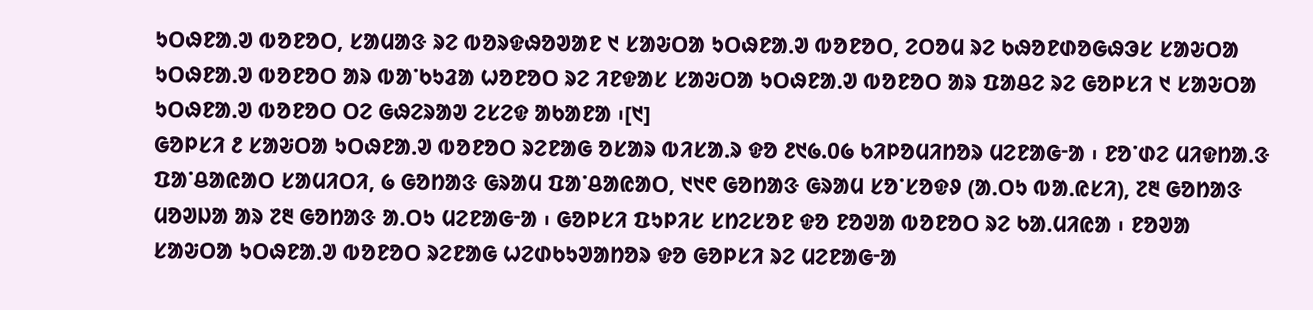ᱩᱛᱷᱱᱟᱹᱣ ᱵᱚᱱᱚᱛ, ᱥᱟᱢᱟᱝ ᱨᱮ ᱵᱚᱨᱫᱷᱚᱣᱟᱱ ᱑ ᱥᱟᱶᱛᱟ ᱩᱛᱷᱱᱟᱹᱣ ᱵᱚᱱᱚᱛ, ᱮᱛᱚᱢ ᱨᱮ ᱠᱷᱚᱱᱰᱚᱜᱷᱳᱥ ᱥᱟᱶᱛᱟ ᱩᱛᱷᱱᱟᱹᱣ ᱵᱚᱱᱚᱛ ᱟᱨ ᱵᱟᱸᱠᱩᱲᱟ ᱦᱚᱱᱚᱛ ᱨᱮ ᱤᱱᱫᱟᱥ ᱥᱟᱶᱛᱟ ᱩᱛᱷᱱᱟᱹᱣ ᱵᱚᱱᱚᱛ ᱟᱨ ᱯᱟᱪᱮ ᱨᱮ ᱜᱚᱞᱥᱤ ᱑ ᱥᱟᱶᱛᱟ ᱩᱛᱷᱱᱟᱹᱣ ᱵᱚᱱᱚᱛ ᱛᱮ ᱜᱷᱮᱨᱟᱣ ᱮᱥᱮᱫ ᱟᱠᱟᱱᱟ ᱾[᱑]
ᱜᱚᱞᱥᱤ ᱒ ᱥᱟᱶᱛᱟ ᱩᱛᱷᱱᱟᱹᱣ ᱵᱚᱱᱚᱛ ᱨᱮᱱᱟᱜ ᱚᱥᱟᱨ ᱵᱤᱥᱟᱹᱨ ᱫᱚ ᱒᱑᱙.᱐᱙ ᱠᱤᱞᱚᱢᱤᱴᱚᱨ ᱢᱮᱱᱟᱜᱼᱟ ᱾ ᱱᱚᱸᱰᱮ ᱢᱤᱫᱴᱟᱹᱝ ᱯᱟᱸᱪᱟᱭᱟᱛ ᱥᱟᱢᱤᱛᱤ, ᱙ ᱜᱚᱴᱟᱝ ᱜᱨᱟᱢ ᱯᱟᱸᱪᱟᱭᱟᱛ, ᱑᱑᱖ ᱜᱚᱴᱟᱝ ᱜᱨᱟᱢ ᱥᱚᱸᱥᱚᱫᱽ (ᱟᱹᱛᱩ ᱵᱟᱹᱭᱥᱤ), ᱗᱓ ᱜᱚᱴᱟᱝ ᱢᱚᱣᱡᱟ ᱟᱨ ᱗᱓ ᱜᱚᱴᱟᱝ ᱟᱹᱛᱩ ᱢᱮᱱᱟᱜᱼᱟ ᱾ ᱜᱚᱞᱥᱤ ᱯᱩᱞᱤᱥ ᱥᱴᱮᱥᱚᱱ ᱫᱚ ᱱᱚᱣᱟ ᱵᱚᱱᱚᱛ ᱨᱮ ᱠᱟᱹᱢᱤᱭᱟ ᱾ ᱱᱚᱣᱟ ᱥᱟᱶᱛᱟ ᱩᱛᱷᱱᱟᱹᱣ ᱵᱚᱱᱚᱛ ᱨᱮᱱᱟᱜ ᱦᱮᱰᱠᱩᱣᱟᱴᱚᱨ ᱫᱚ ᱜᱚᱞᱥᱤ ᱨᱮ ᱢᱮᱱᱟᱜᱼᱟ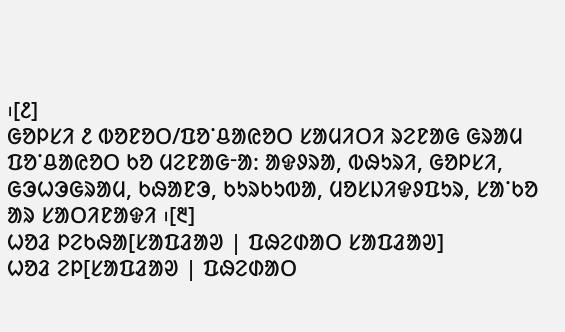᱾[᱒]
ᱜᱚᱞᱥᱤ ᱒ ᱵᱚᱱᱚᱛ/ᱯᱚᱸᱪᱟᱭᱚᱛ ᱥᱟᱢᱤᱛᱤ ᱨᱮᱱᱟᱜ ᱜᱨᱟᱢ ᱯᱚᱸᱪᱟᱭᱚᱛ ᱠᱚ ᱢᱮᱱᱟᱜᱼᱟ: ᱟᱫᱽᱨᱟ, ᱵᱷᱩᱨᱤ, ᱜᱚᱞᱥᱤ, ᱜᱳᱦᱳᱜᱨᱟᱢ, ᱠᱷᱟᱱᱳ, ᱠᱩᱨᱠᱩᱵᱟ, ᱢᱚᱥᱡᱤᱫᱽᱯᱩᱨ, ᱥᱟᱸᱠᱚ ᱟᱨ ᱥᱟᱛᱤᱱᱟᱫᱤ ᱾[᱓]
ᱦᱚᱲ ᱞᱮᱠᱷᱟ[ᱥᱟᱯᱲᱟᱣ | ᱯᱷᱮᱰᱟᱛ ᱥᱟᱯᱲᱟᱣ]
ᱦᱚᱲ ᱮᱞ[ᱥᱟᱯᱲᱟᱣ | ᱯᱷᱮᱰᱟᱛ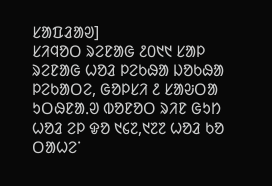ᱥᱟᱯᱲᱟᱣ]
ᱥᱤᱧᱚᱛ ᱨᱮᱱᱟᱜ ᱒᱐᱑᱑ ᱥᱟᱞ ᱨᱮᱱᱟᱜ ᱦᱚᱲ ᱞᱮᱠᱷᱟ ᱡᱚᱠᱷᱟ ᱞᱮᱠᱟᱛᱮ, ᱜᱚᱞᱥᱤ ᱒ ᱥᱟᱶᱛᱟ ᱩᱛᱷᱱᱟᱹᱣ ᱵᱚᱱᱚᱛ ᱨᱤᱱ ᱜᱩᱴ ᱦᱚᱲ ᱮᱞ ᱫᱚ ᱑᱔᱗,᱑᱗᱗ ᱦᱚᱲ ᱠᱚ ᱛᱟᱦᱮᱸ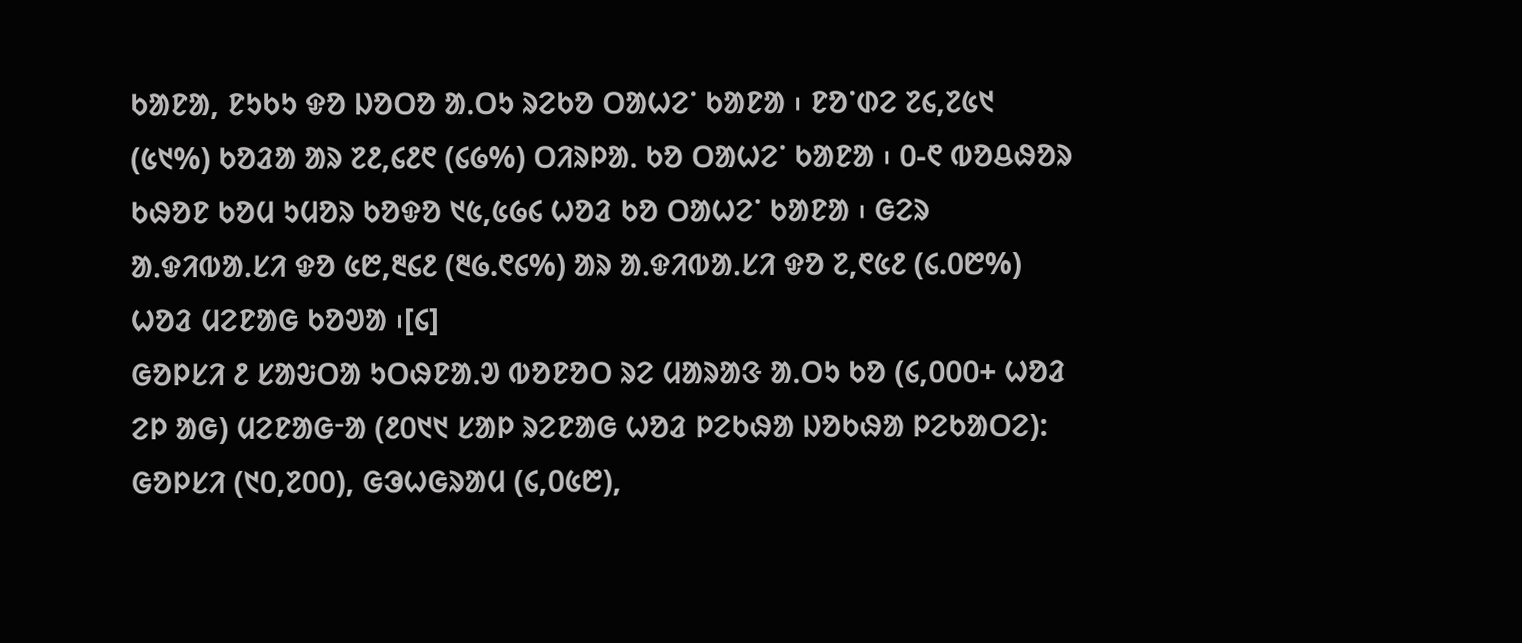ᱠᱟᱱᱟ, ᱱᱩᱠᱩ ᱫᱚ ᱡᱚᱛᱚ ᱟᱹᱛᱩ ᱨᱮᱠᱚ ᱛᱟᱦᱮᱸ ᱠᱟᱱᱟ ᱾ ᱱᱚᱸᱰᱮ ᱗᱔,᱗᱕᱑ (᱕᱑%) ᱠᱚᱲᱟ ᱟᱨ ᱗᱒,᱔᱒᱖ (᱔᱙%) ᱛᱤᱨᱞᱟᱹ ᱠᱚ ᱛᱟᱦᱮᱸ ᱠᱟᱱᱟ ᱾ ᱐-᱖ ᱵᱚᱪᱷᱚᱨ ᱠᱷᱚᱱ ᱠᱚᱢ ᱩᱢᱚᱨ ᱠᱚᱫᱚ ᱑᱕,᱕᱙᱔ ᱦᱚᱲ ᱠᱚ ᱛᱟᱦᱮᱸ ᱠᱟᱱᱟ ᱾ ᱜᱮᱨ ᱟᱹᱫᱤᱵᱟᱹᱥᱤ ᱫᱚ ᱕᱘,᱓᱔᱒ (᱓᱙.᱖᱔%) ᱟᱨ ᱟᱹᱫᱤᱵᱟᱹᱥᱤ ᱫᱚ ᱗,᱖᱕᱒ (᱔.᱐᱘%) ᱦᱚᱲ ᱢᱮᱱᱟᱜ ᱠᱚᱣᱟ ᱾[᱔]
ᱜᱚᱞᱥᱤ ᱒ ᱥᱟᱶᱛᱟ ᱩᱛᱷᱱᱟᱹᱣ ᱵᱚᱱᱚᱛ ᱨᱮ ᱢᱟᱨᱟᱝ ᱟᱹᱛᱩ ᱠᱚ (᱔,᱐᱐᱐+ ᱦᱚᱲ ᱮᱞ ᱟᱜ) ᱢᱮᱱᱟᱜᱼᱟ (᱒᱐᱑᱑ ᱥᱟᱞ ᱨᱮᱱᱟᱜ ᱦᱚᱲ ᱞᱮᱠᱷᱟ ᱡᱚᱠᱷᱟ ᱞᱮᱠᱟᱛᱮ): ᱜᱚᱞᱥᱤ (᱑᱐,᱗᱐᱐), ᱜᱳᱦᱜᱨᱟᱢ (᱔,᱐᱕᱘),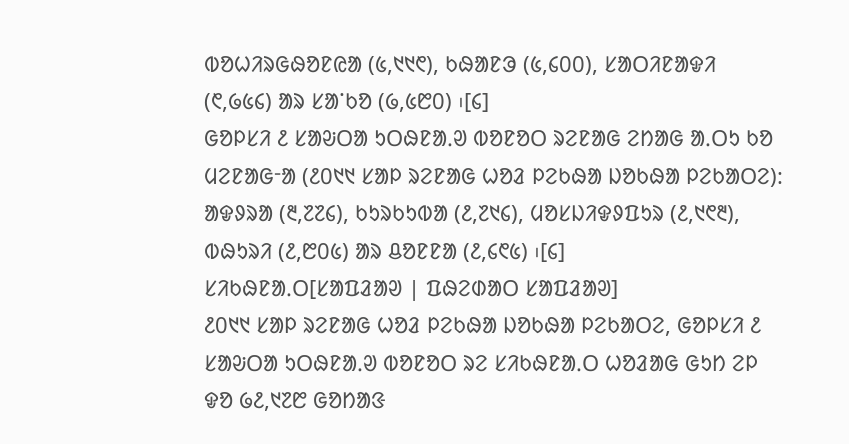ᱵᱚᱦᱤᱨᱜᱷᱚᱱᱭᱟ (᱕,᱑᱑᱖), ᱠᱷᱟᱱᱳ (᱕,᱔᱐᱐), ᱥᱟᱛᱤᱱᱟᱫᱤ (᱖,᱙᱕᱔) ᱟᱨ ᱥᱟᱸᱠᱚ (᱙,᱕᱘᱐) ᱾[᱔]
ᱜᱚᱞᱥᱤ ᱒ ᱥᱟᱶᱛᱟ ᱩᱛᱷᱱᱟᱹᱣ ᱵᱚᱱᱚᱛ ᱨᱮᱱᱟᱜ ᱮᱴᱟᱜ ᱟᱹᱛᱩ ᱠᱚ ᱢᱮᱱᱟᱜᱼᱟ (᱒᱐᱑᱑ ᱥᱟᱞ ᱨᱮᱱᱟᱜ ᱦᱚᱲ ᱞᱮᱠᱷᱟ ᱡᱚᱠᱷᱟ ᱞᱮᱠᱟᱛᱮ): ᱟᱫᱽᱨᱟ (᱓,᱗᱗᱔), ᱠᱩᱨᱠᱩᱵᱟ (᱒,᱗᱑᱔), ᱢᱚᱥᱡᱤᱫᱽᱯᱩᱨ (᱒,᱑᱖᱓), ᱵᱷᱩᱨᱤ (᱒,᱘᱐᱕) ᱟᱨ ᱪᱚᱱᱱᱟ (᱒,᱔᱖᱕) ᱾[᱔]
ᱥᱤᱠᱷᱱᱟᱹᱛ[ᱥᱟᱯᱲᱟᱣ | ᱯᱷᱮᱰᱟᱛ ᱥᱟᱯᱲᱟᱣ]
᱒᱐᱑᱑ ᱥᱟᱞ ᱨᱮᱱᱟᱜ ᱦᱚᱲ ᱞᱮᱠᱷᱟ ᱡᱚᱠᱷᱟ ᱞᱮᱠᱟᱛᱮ, ᱜᱚᱞᱥᱤ ᱒ ᱥᱟᱶᱛᱟ ᱩᱛᱷᱱᱟᱹᱣ ᱵᱚᱱᱚᱛ ᱨᱮ ᱥᱤᱠᱷᱱᱟᱹᱛ ᱦᱚᱲᱟᱜ ᱜᱩᱴ ᱮᱞ ᱫᱚ ᱙᱒,᱑᱗᱘ ᱜᱚᱴᱟᱝ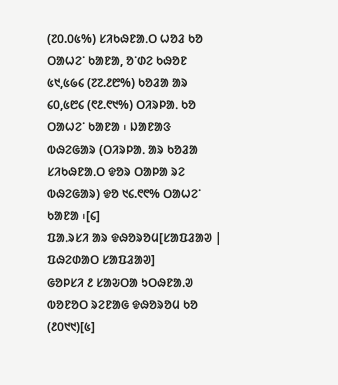(᱗᱐.᱐᱕%) ᱥᱤᱠᱷᱱᱟᱹᱛ ᱦᱚᱲ ᱠᱚ ᱛᱟᱦᱮᱸ ᱠᱟᱱᱟ, ᱚᱸᱰᱮ ᱠᱷᱚᱱ ᱕᱑,᱕᱙᱔ (᱗᱗.᱒᱘%) ᱠᱚᱲᱟ ᱟᱨ ᱔᱐,᱕᱘᱔ (᱖᱒.᱖᱑%) ᱛᱤᱨᱞᱟᱹ ᱠᱚ ᱛᱟᱦᱮᱸ ᱠᱟᱱᱟ ᱾ ᱡᱟᱱᱟᱝ ᱵᱷᱮᱜᱟᱨ (ᱛᱤᱨᱞᱟᱹ ᱟᱨ ᱠᱚᱲᱟ ᱥᱤᱠᱷᱱᱟᱹᱛ ᱫᱚᱨ ᱛᱟᱞᱟ ᱨᱮ ᱵᱷᱮᱜᱟᱨ) ᱫᱚ ᱑᱔.᱖᱖% ᱛᱟᱦᱮᱸ ᱠᱟᱱᱟ ᱾[᱔]
ᱯᱟᱹᱨᱥᱤ ᱟᱨ ᱫᱷᱚᱨᱚᱢ[ᱥᱟᱯᱲᱟᱣ | ᱯᱷᱮᱰᱟᱛ ᱥᱟᱯᱲᱟᱣ]
ᱜᱚᱞᱥᱤ ᱒ ᱥᱟᱶᱛᱟ ᱩᱛᱷᱱᱟᱹᱣ ᱵᱚᱱᱚᱛ ᱨᱮᱱᱟᱜ ᱫᱷᱚᱨᱚᱢ ᱠᱚ (᱒᱐᱑᱑)[᱕]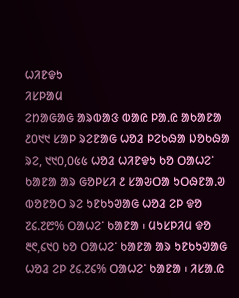ᱦᱤᱱᱫᱩ
ᱤᱥᱞᱟᱢ
ᱮᱴᱟᱜᱟᱜ ᱟᱨᱵᱟᱝ ᱵᱟᱭ ᱞᱟᱹᱭ ᱟᱠᱟᱱᱟ
᱒᱐᱑᱑ ᱥᱟᱞ ᱨᱮᱱᱟᱜ ᱦᱚᱲ ᱞᱮᱠᱷᱟ ᱡᱚᱠᱷᱟ ᱨᱮ, ᱑᱑᱐,᱐᱕᱕ ᱦᱚᱲ ᱦᱤᱱᱫᱩ ᱠᱚ ᱛᱟᱦᱮᱸ ᱠᱟᱱᱟ ᱟᱨ ᱜᱚᱞᱥᱤ ᱒ ᱥᱟᱶᱛᱟ ᱩᱛᱷᱱᱟᱹᱣ ᱵᱚᱱᱚᱛ ᱨᱮ ᱩᱱᱠᱩᱣᱟᱜ ᱦᱚᱲ ᱮᱞ ᱫᱚ ᱗᱔.᱗᱘% ᱛᱟᱦᱮᱸ ᱠᱟᱱᱟ ᱾ ᱢᱩᱥᱞᱤᱢ ᱫᱚ ᱓᱖,᱔᱑᱐ ᱠᱚ ᱛᱟᱦᱮᱸ ᱠᱟᱱᱟ ᱟᱨ ᱩᱱᱠᱩᱣᱟᱜ ᱦᱚᱲ ᱮᱞ ᱒᱔.᱗᱔% ᱛᱟᱦᱮᱸ ᱠᱟᱱᱟ ᱾ ᱤᱥᱟᱹᱭ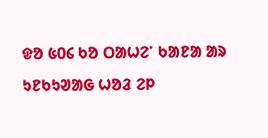ᱫᱚ ᱕᱐᱔ ᱠᱚ ᱛᱟᱦᱮᱸ ᱠᱟᱱᱟ ᱟᱨ ᱩᱱᱠᱩᱣᱟᱜ ᱦᱚᱲ ᱮᱞ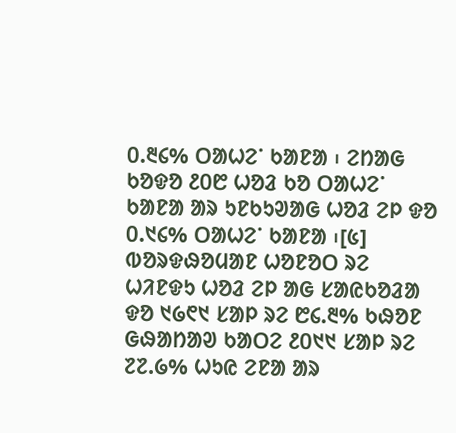᱐.᱓᱔% ᱛᱟᱦᱮᱸ ᱠᱟᱱᱟ ᱾ ᱮᱴᱟᱜ ᱠᱚᱫᱚ ᱒᱐᱘ ᱦᱚᱲ ᱠᱚ ᱛᱟᱦᱮᱸ ᱠᱟᱱᱟ ᱟᱨ ᱩᱱᱠᱩᱣᱟᱜ ᱦᱚᱲ ᱮᱞ ᱫᱚ ᱐.᱑᱔% ᱛᱟᱦᱮᱸ ᱠᱟᱱᱟ ᱾[᱕]
ᱵᱚᱨᱫᱷᱚᱢᱟᱱ ᱦᱚᱱᱚᱛ ᱨᱮ ᱦᱤᱱᱫᱩ ᱦᱚᱲ ᱮᱞ ᱟᱜ ᱥᱟᱭᱠᱚᱲᱟ ᱫᱚ ᱑᱙᱖᱑ ᱥᱟᱞ ᱨᱮ ᱘᱔.᱓% ᱠᱷᱚᱱ ᱜᱷᱟᱴᱟᱣ ᱠᱟᱛᱮ ᱒᱐᱑᱑ ᱥᱟᱞ ᱨᱮ ᱗᱗.᱙% ᱦᱩᱭ ᱮᱱᱟ ᱟᱨ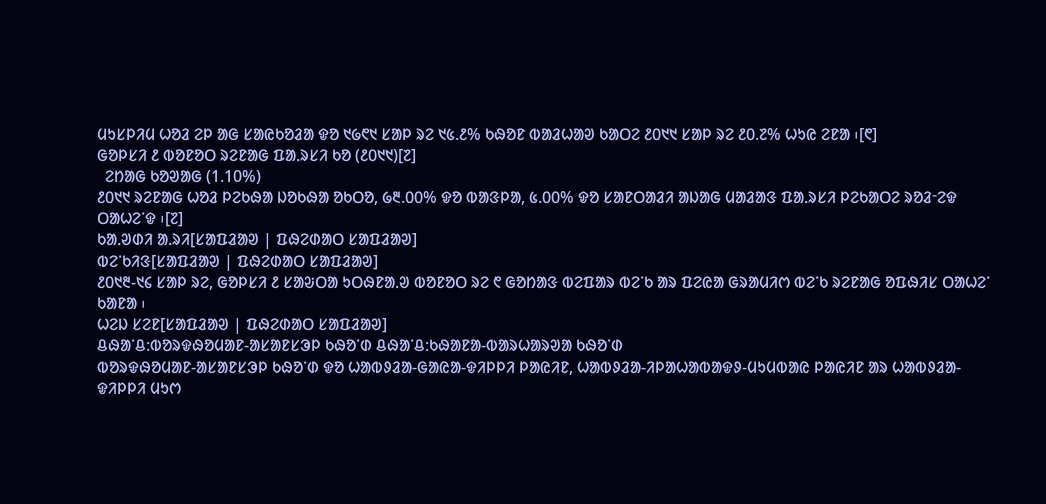ᱢᱩᱥᱞᱤᱢ ᱦᱚᱲ ᱮᱞ ᱟᱜ ᱥᱟᱭᱠᱚᱲᱟ ᱫᱚ ᱑᱙᱖᱑ ᱥᱟᱞ ᱨᱮ ᱑᱕.᱒% ᱠᱷᱚᱱ ᱵᱟᱲᱦᱟᱣ ᱠᱟᱛᱮ ᱒᱐᱑᱑ ᱥᱟᱞ ᱨᱮ ᱒᱐.᱗% ᱦᱩᱭ ᱮᱱᱟ ᱾[᱖]
ᱜᱚᱞᱥᱤ ᱒ ᱵᱚᱱᱚᱛ ᱨᱮᱱᱟᱜ ᱯᱟᱹᱨᱥᱤ ᱠᱚ (᱒᱐᱑᱑)[᱗]
  ᱮᱴᱟᱜ ᱠᱚᱣᱟᱜ (1.10%)
᱒᱐᱑᱑ ᱨᱮᱱᱟᱜ ᱦᱚᱲ ᱞᱮᱠᱷᱟ ᱡᱚᱠᱷᱟ ᱚᱠᱛᱚ, ᱙᱓.᱐᱐% ᱫᱚ ᱵᱟᱝᱞᱟ, ᱕.᱐᱐% ᱫᱚ ᱥᱟᱱᱛᱟᱲᱤ ᱟᱡᱟᱜ ᱢᱟᱲᱟᱝ ᱯᱟᱹᱨᱥᱤ ᱞᱮᱠᱟᱛᱮ ᱨᱚᱲᱼᱮᱫ ᱛᱟᱦᱮᱸᱫ ᱾[᱗]
ᱠᱟᱹᱣᱰᱤ ᱟᱹᱨᱤ[ᱥᱟᱯᱲᱟᱣ | ᱯᱷᱮᱰᱟᱛ ᱥᱟᱯᱲᱟᱣ]
ᱵᱮᱸᱠᱤᱝ[ᱥᱟᱯᱲᱟᱣ | ᱯᱷᱮᱰᱟᱛ ᱥᱟᱯᱲᱟᱣ]
᱒᱐᱑᱓-᱑᱔ ᱥᱟᱞ ᱨᱮ, ᱜᱚᱞᱥᱤ ᱒ ᱥᱟᱶᱛᱟ ᱩᱛᱷᱱᱟᱹᱣ ᱵᱚᱱᱚᱛ ᱨᱮ ᱖ ᱜᱚᱴᱟᱝ ᱵᱮᱯᱟᱨ ᱵᱮᱸᱠ ᱟᱨ ᱯᱮᱭᱟ ᱜᱨᱟᱢᱤᱬ ᱵᱮᱸᱠ ᱨᱮᱱᱟᱜ ᱚᱯᱷᱤᱥ ᱛᱟᱦᱮᱸ ᱠᱟᱱᱟ ᱾
ᱦᱮᱡ ᱥᱮᱱ[ᱥᱟᱯᱲᱟᱣ | ᱯᱷᱮᱰᱟᱛ ᱥᱟᱯᱲᱟᱣ]
ᱪᱷᱟᱸᱪ:ᱵᱚᱨᱫᱷᱚᱢᱟᱱ-ᱟᱥᱟᱱᱥᱳᱞ ᱠᱷᱚᱸᱰ ᱪᱷᱟᱸᱪ:ᱠᱷᱟᱱᱟ-ᱵᱟᱨᱦᱟᱨᱣᱟ ᱠᱷᱚᱸᱰ
ᱵᱚᱨᱫᱷᱚᱢᱟᱱ-ᱟᱥᱟᱱᱥᱳᱞ ᱠᱷᱚᱸᱰ ᱫᱚ ᱦᱟᱵᱽᱲᱟ-ᱜᱟᱭᱟ-ᱫᱤᱞᱞᱤ ᱞᱟᱭᱤᱱ, ᱦᱟᱵᱽᱲᱟ-ᱤᱞᱟᱦᱟᱵᱟᱫᱽ-ᱢᱩᱢᱵᱟᱭ ᱞᱟᱭᱤᱱ ᱟᱨ ᱦᱟᱵᱽᱲᱟ-ᱫᱤᱞᱞᱤ ᱢᱩᱬ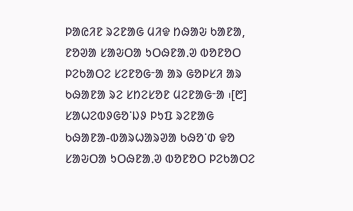ᱞᱟᱭᱤᱱ ᱨᱮᱱᱟᱜ ᱢᱤᱫ ᱴᱷᱟᱶ ᱠᱟᱱᱟ, ᱱᱚᱣᱟ ᱥᱟᱶᱛᱟ ᱩᱛᱷᱱᱟᱹᱣ ᱵᱚᱱᱚᱛ ᱞᱮᱠᱟᱛᱮ ᱥᱮᱱᱚᱜᱼᱟ ᱟᱨ ᱜᱚᱞᱥᱤ ᱟᱨ ᱠᱷᱟᱱᱟ ᱨᱮ ᱥᱴᱮᱥᱚᱱ ᱢᱮᱱᱟᱜᱼᱟ ᱾[᱘]
ᱥᱟᱦᱮᱵᱽᱜᱚᱸᱡᱽ ᱞᱩᱯ ᱨᱮᱱᱟᱜ ᱠᱷᱟᱱᱟ-ᱵᱟᱨᱦᱟᱨᱣᱟ ᱠᱷᱚᱸᱰ ᱫᱚ ᱥᱟᱶᱛᱟ ᱩᱛᱷᱱᱟᱹᱣ ᱵᱚᱱᱚᱛ ᱞᱮᱠᱟᱛᱮ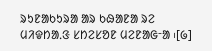ᱨᱩᱱᱟᱠᱩᱨᱟ ᱟᱨ ᱠᱷᱟᱱᱟ ᱨᱮ ᱢᱤᱫᱴᱟᱹᱝ ᱥᱴᱮᱥᱚᱱ ᱢᱮᱱᱟᱜᱼᱟ ᱾[᱙]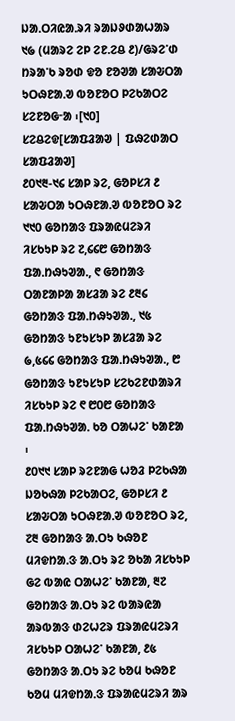ᱡᱟᱹᱛᱤᱭᱟᱹᱨᱤ ᱨᱟᱡᱽᱰᱟᱦᱟᱨ ᱑᱙ (ᱢᱟᱨᱮ ᱮᱞ ᱮᱱ.ᱮᱪ ᱒)/ᱜᱨᱮᱸᱰ ᱴᱨᱟᱸᱠ ᱨᱚᱰ ᱫᱚ ᱱᱚᱣᱟ ᱥᱟᱶᱛᱟ ᱩᱛᱷᱱᱟᱹᱣ ᱵᱚᱱᱚᱛ ᱞᱮᱠᱟᱛᱮ ᱥᱮᱱᱚᱜᱼᱟ ᱾[᱑᱐]
ᱥᱮᱪᱮᱫ[ᱥᱟᱯᱲᱟᱣ | ᱯᱷᱮᱰᱟᱛ ᱥᱟᱯᱲᱟᱣ]
᱒᱐᱑᱓-᱑᱔ ᱥᱟᱞ ᱨᱮ, ᱜᱚᱞᱥᱤ ᱒ ᱥᱟᱶᱛᱟ ᱩᱛᱷᱱᱟᱹᱣ ᱵᱚᱱᱚᱛ ᱨᱮ ᱑᱑᱐ ᱜᱚᱴᱟᱝ ᱯᱨᱟᱭᱢᱮᱨᱤ ᱤᱥᱠᱩᱞ ᱨᱮ ᱗,᱔᱔᱘ ᱜᱚᱴᱟᱝ ᱯᱟᱹᱴᱷᱩᱣᱟᱹ, ᱖ ᱜᱚᱴᱟᱝ ᱛᱟᱱᱟᱞᱟ ᱟᱥᱲᱟ ᱨᱮ ᱒᱓᱔ ᱜᱚᱴᱟᱝ ᱯᱟᱹᱴᱷᱩᱣᱟᱹ, ᱑᱕ ᱜᱚᱴᱟᱝ ᱩᱱᱩᱥᱩᱞ ᱟᱥᱲᱟ ᱨᱮ ᱙,᱕᱔᱔ ᱜᱚᱴᱟᱝ ᱯᱟᱹᱴᱷᱩᱣᱟᱹ, ᱘ ᱜᱚᱴᱟᱝ ᱩᱱᱩᱥᱩᱞ ᱥᱮᱠᱮᱱᱰᱟᱨᱤ ᱤᱥᱠᱩᱞ ᱨᱮ ᱖ ᱘᱐᱘ ᱜᱚᱴᱟᱝ ᱯᱟᱹᱴᱷᱩᱣᱟᱹ ᱠᱚ ᱛᱟᱦᱮᱸ ᱠᱟᱱᱟ ᱾
᱒᱐᱑᱑ ᱥᱟᱞ ᱨᱮᱱᱟᱜ ᱦᱚᱲ ᱞᱮᱠᱷᱟ ᱡᱚᱠᱷᱟ ᱞᱮᱠᱟᱛᱮ, ᱜᱚᱞᱥᱤ ᱒ ᱥᱟᱶᱛᱟ ᱩᱛᱷᱱᱟᱹᱣ ᱵᱚᱱᱚᱛ ᱨᱮ, ᱗᱓ ᱜᱚᱴᱟᱝ ᱟᱹᱛᱩ ᱠᱷᱚᱱ ᱢᱤᱫᱴᱟᱹᱝ ᱟᱹᱛᱩ ᱨᱮ ᱚᱠᱟ ᱤᱥᱠᱩᱞ ᱜᱮ ᱵᱟᱭ ᱛᱟᱦᱮᱸ ᱠᱟᱱᱟ, ᱓᱗ ᱜᱚᱴᱟᱝ ᱟᱹᱛᱩ ᱨᱮ ᱵᱟᱨᱭᱟ ᱟᱨᱵᱟᱝ ᱰᱮᱦᱮᱨ ᱯᱨᱟᱭᱢᱮᱨᱤ ᱤᱥᱠᱩᱞ ᱛᱟᱦᱮᱸ ᱠᱟᱱᱟ, ᱒᱕ ᱜᱚᱴᱟᱝ ᱟᱹᱛᱩ ᱨᱮ ᱠᱚᱢ ᱠᱷᱚᱱ ᱠᱚᱢ ᱢᱤᱫᱴᱟᱹᱝ ᱯᱨᱟᱭᱢᱮᱨᱤ ᱟᱨ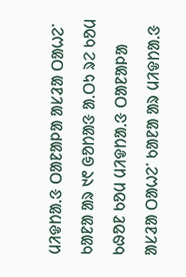ᱢᱤᱫᱴᱟᱹᱝ ᱛᱟᱱᱟᱞᱟ ᱟᱥᱲᱟ ᱛᱟᱦᱮᱸ ᱠᱟᱱᱟ ᱟᱨ ᱑᱖ ᱜᱚᱴᱟᱝ ᱟᱹᱛᱩ ᱨᱮ ᱠᱚᱢ ᱠᱷᱚᱱ ᱠᱚᱢ ᱢᱤᱫᱴᱟᱹᱝ ᱛᱟᱱᱟᱞᱟ ᱟᱥᱲᱟ ᱛᱟᱦᱮᱸ ᱠᱟᱱᱟ ᱟᱨ ᱢᱤᱫᱴᱟᱹᱝ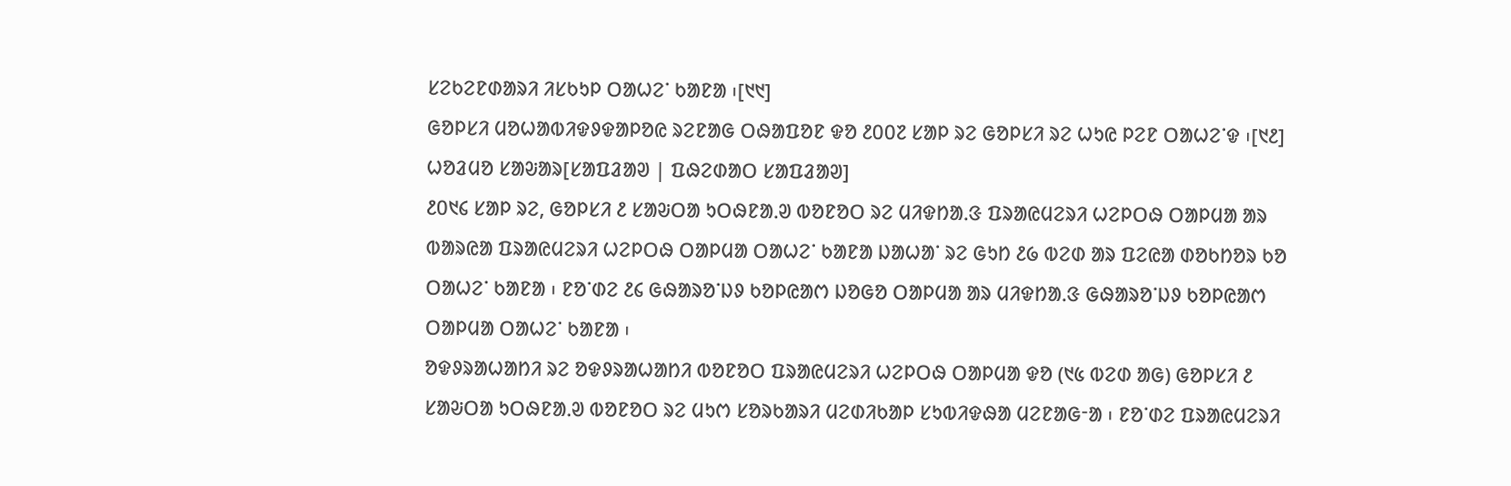ᱥᱮᱠᱮᱱᱰᱟᱨᱤ ᱤᱥᱠᱩᱞ ᱛᱟᱦᱮᱸ ᱠᱟᱱᱟ ᱾[᱑᱑]
ᱜᱚᱞᱥᱤ ᱢᱚᱦᱟᱵᱤᱫᱽᱫᱟᱞᱚᱭ ᱨᱮᱱᱟᱜ ᱛᱷᱟᱯᱚᱱ ᱫᱚ ᱒᱐᱐᱗ ᱥᱟᱞ ᱨᱮ ᱜᱚᱞᱥᱤ ᱨᱮ ᱦᱩᱭ ᱞᱮᱱ ᱛᱟᱦᱮᱸᱫ ᱾[᱑᱒]
ᱦᱚᱲᱢᱚ ᱥᱟᱶᱟᱨ[ᱥᱟᱯᱲᱟᱣ | ᱯᱷᱮᱰᱟᱛ ᱥᱟᱯᱲᱟᱣ]
᱒᱐᱑᱔ ᱥᱟᱞ ᱨᱮ, ᱜᱚᱞᱥᱤ ᱒ ᱥᱟᱶᱛᱟ ᱩᱛᱷᱱᱟᱹᱣ ᱵᱚᱱᱚᱛ ᱨᱮ ᱢᱤᱫᱴᱟᱹᱝ ᱯᱨᱟᱭᱢᱮᱨᱤ ᱦᱮᱞᱛᱷ ᱛᱟᱞᱢᱟ ᱟᱨ ᱵᱟᱨᱭᱟ ᱯᱨᱟᱭᱢᱮᱨᱤ ᱦᱮᱞᱛᱷ ᱛᱟᱞᱢᱟ ᱛᱟᱦᱮᱸ ᱠᱟᱱᱟ ᱡᱟᱦᱟᱸ ᱨᱮ ᱜᱩᱴ ᱒᱙ ᱵᱮᱰ ᱟᱨ ᱯᱮᱭᱟ ᱰᱚᱠᱴᱚᱨ ᱠᱚ ᱛᱟᱦᱮᱸ ᱠᱟᱱᱟ ᱾ ᱱᱚᱸᱰᱮ ᱒᱔ ᱜᱷᱟᱨᱚᱸᱡᱽ ᱠᱚᱞᱭᱟᱬ ᱡᱚᱜᱚ ᱛᱟᱞᱢᱟ ᱟᱨ ᱢᱤᱫᱴᱟᱹᱝ ᱜᱷᱟᱨᱚᱸᱡᱽ ᱠᱚᱞᱭᱟᱬ ᱛᱟᱞᱢᱟ ᱛᱟᱦᱮᱸ ᱠᱟᱱᱟ ᱾
ᱚᱫᱽᱨᱟᱦᱟᱴᱤ ᱨᱮ ᱚᱫᱽᱨᱟᱦᱟᱴᱤ ᱵᱚᱱᱚᱛ ᱯᱨᱟᱭᱢᱮᱨᱤ ᱦᱮᱞᱛᱷ ᱛᱟᱞᱢᱟ ᱫᱚ (᱑᱕ ᱵᱮᱰ ᱟᱜ) ᱜᱚᱞᱥᱤ ᱒ ᱥᱟᱶᱛᱟ ᱩᱛᱷᱱᱟᱹᱣ ᱵᱚᱱᱚᱛ ᱨᱮ ᱢᱩᱬ ᱥᱚᱨᱠᱟᱨᱤ ᱢᱮᱰᱤᱠᱟᱞ ᱥᱩᱵᱤᱫᱷᱟ ᱢᱮᱱᱟᱜᱼᱟ ᱾ ᱱᱚᱸᱰᱮ ᱯᱨᱟᱭᱢᱮᱨᱤ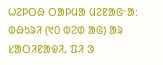ᱦᱮᱞᱛᱷ ᱛᱟᱞᱢᱟ ᱢᱮᱱᱟᱜᱼᱟ: ᱵᱷᱩᱨᱤ (᱑᱐ ᱵᱮᱰ ᱟᱜ) ᱟᱨ ᱥᱟᱛᱤᱱᱟᱫᱤ, ᱯᱤ ᱳ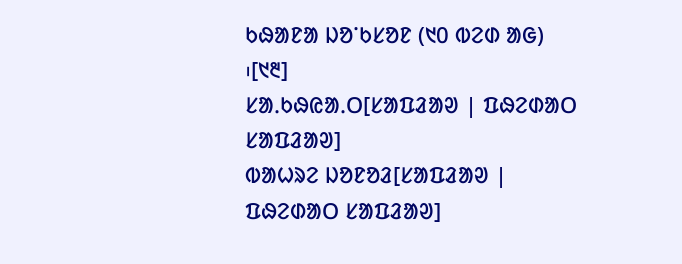ᱠᱷᱟᱱᱟ ᱡᱚᱸᱠᱥᱚᱱ (᱑᱐ ᱵᱮᱰ ᱟᱜ) ᱾[᱑᱓]
ᱥᱟᱹᱠᱷᱭᱟᱹᱛ[ᱥᱟᱯᱲᱟᱣ | ᱯᱷᱮᱰᱟᱛ ᱥᱟᱯᱲᱟᱣ]
ᱵᱟᱦᱨᱮ ᱡᱚᱱᱚᱲ[ᱥᱟᱯᱲᱟᱣ | ᱯᱷᱮᱰᱟᱛ ᱥᱟᱯᱲᱟᱣ]